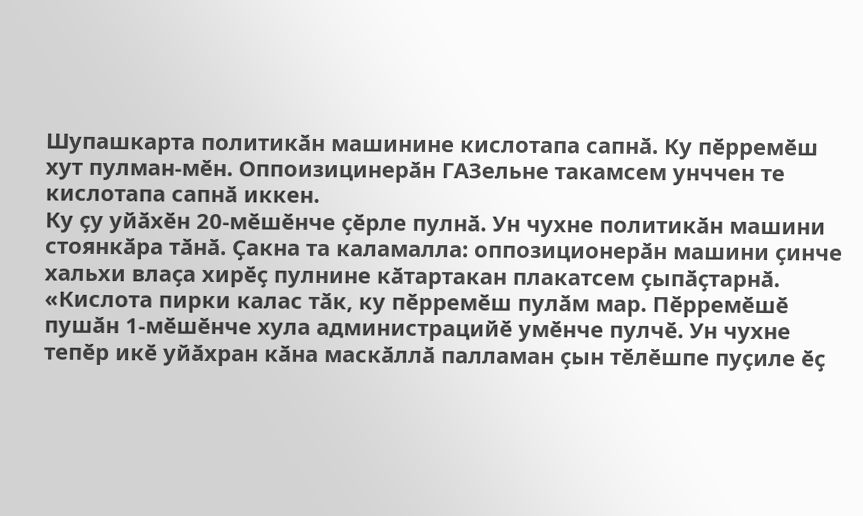Шупашкарта политикӑн машинине кислотапа сапнӑ. Ку пӗрремӗш хут пулман-мӗн. Оппоизицинерӑн ГАЗельне такамсем унччен те кислотапа сапнӑ иккен.
Ку ҫу уйӑхӗн 20-мӗшӗнче ҫӗрле пулнӑ. Ун чухне политикӑн машини стоянкӑра тӑнӑ. Ҫакна та каламалла: оппозиционерӑн машини ҫинче хальхи влаҫа хирӗҫ пулнине кӑтартакан плакатсем ҫыпӑҫтарнӑ.
«Кислота пирки калас тӑк, ку пӗрремӗш пулӑм мар. Пӗрремӗшӗ пушӑн 1-мӗшӗнче хула администрацийӗ умӗнче пулчӗ. Ун чухне тепӗр икӗ уйӑхран кӑна маскӑллӑ палламан ҫын тӗлӗшпе пуҫиле ӗҫ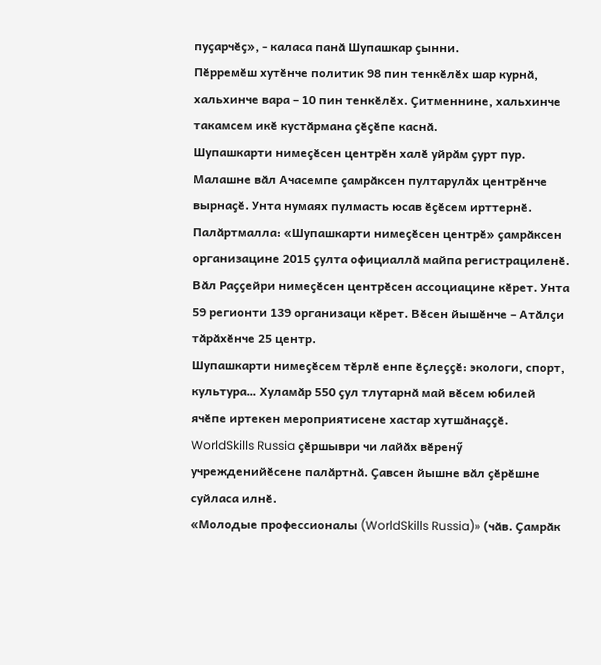пуҫарчӗҫ», - каласа панӑ Шупашкар ҫынни.
Пӗрремӗш хутӗнче политик 98 пин тенкӗлӗх шар курнӑ, хальхинче вара – 10 пин тенкӗлӗх. Ҫитменнине, хальхинче такамсем икӗ кустӑрмана ҫӗҫӗпе каснӑ.
Шупашкарти нимеҫӗсен центрӗн халӗ уйрӑм ҫурт пур. Малашне вӑл Ачасемпе ҫамрӑксен пултарулӑх центрӗнче вырнаҫӗ. Унта нумаях пулмасть юсав ӗҫӗсем ирттернӗ.
Палӑртмалла: «Шупашкарти нимеҫӗсен центрӗ» ҫамрӑксен организацине 2015 ҫулта официаллӑ майпа регистрациленӗ. Вӑл Раҫҫейри нимеҫӗсен центрӗсен ассоциацине кӗрет. Унта 59 регионти 139 организаци кӗрет. Вӗсен йышӗнче – Атӑлҫи тӑрӑхӗнче 25 центр.
Шупашкарти нимеҫӗсем тӗрлӗ енпе ӗҫлеҫҫӗ: экологи, спорт, культура… Хуламӑр 550 ҫул тлутарнӑ май вӗсем юбилей ячӗпе иртекен мероприятисене хастар хутшӑнаҫҫӗ.
WorldSkills Russia ҫӗршыври чи лайӑх вӗренӳ учрежденийӗсене палӑртнӑ. Ҫавсен йышне вӑл ҫӗрӗшне суйласа илнӗ.
«Молодые профессионалы (WorldSkills Russia)» (чӑв. Ҫамрӑк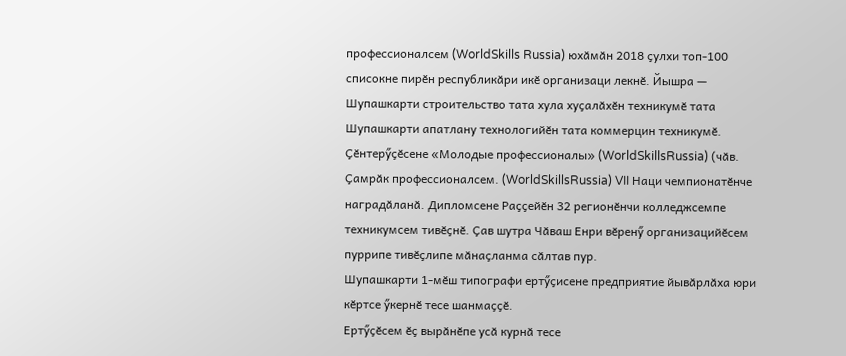профессионалсем (WorldSkills Russia) юхӑмӑн 2018 ҫулхи топ-100 списокне пирӗн республикӑри икӗ организаци лекнӗ. Йышра — Шупашкарти строительство тата хула хуҫалӑхӗн техникумӗ тата Шупашкарти апатлану технологийӗн тата коммерцин техникумӗ. Ҫӗнтерӳҫӗсене «Молодые профессионалы» (WorldSkillsRussia) (чӑв. Ҫамрӑк профессионалсем. (WorldSkillsRussia) VII Наци чемпионатӗнче наградӑланӑ. Дипломсене Раҫҫейӗн 32 регионӗнчи колледжсемпе техникумсем тивӗҫнӗ. Ҫав шутра Чӑваш Енри вӗренӳ организацийӗсем пуррипе тивӗҫлипе мӑнаҫланма сӑлтав пур.
Шупашкарти 1-мӗш типографи ертӳҫисене предприятие йывӑрлӑха юри кӗртсе ӳкернӗ тесе шанмаҫҫӗ.
Ертӳҫӗсем ӗҫ вырӑнӗпе усӑ курнӑ тесе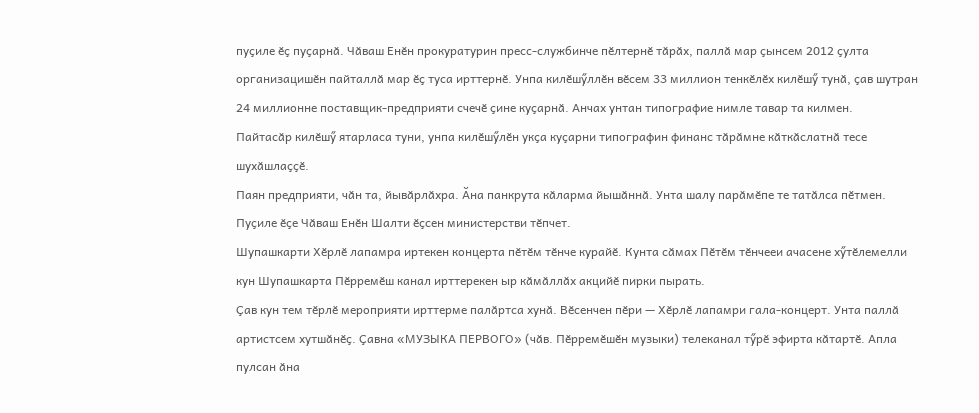пуҫиле ӗҫ пуҫарнӑ. Чӑваш Енӗн прокуратурин пресс-службинче пӗлтернӗ тӑрӑх, паллӑ мар ҫынсем 2012 ҫулта организацишӗн пайталлӑ мар ӗҫ туса ирттернӗ. Унпа килӗшӳллӗн вӗсем 33 миллион тенкӗлӗх килӗшӳ тунӑ, ҫав шутран 24 миллионне поставщик-предприяти счечӗ ҫине куҫарнӑ. Анчах унтан типографие нимле тавар та килмен.
Пайтасӑр килӗшӳ ятарласа туни, унпа килӗшӳлӗн укҫа куҫарни типографин финанс тӑрӑмне кӑткӑслатнӑ тесе шухӑшлаҫҫӗ.
Паян предприяти, чӑн та, йывӑрлӑхра. Ӑна панкрута кӑларма йышӑннӑ. Унта шалу парӑмӗпе те татӑлса пӗтмен.
Пуҫиле ӗҫе Чӑваш Енӗн Шалти ӗҫсен министерстви тӗпчет.
Шупашкарти Хӗрлӗ лапамра иртекен концерта пӗтӗм тӗнче курайӗ. Кунта сӑмах Пӗтӗм тӗнчееи ачасене хӳтӗлемелли кун Шупашкарта Пӗрремӗш канал ирттерекен ыр кӑмӑллӑх акцийӗ пирки пырать.
Ҫав кун тем тӗрлӗ мероприяти ирттерме палӑртса хунӑ. Вӗсенчен пӗри — Хӗрлӗ лапамри гала-концерт. Унта паллӑ артистсем хутшӑнӗҫ. Ҫавна «МУЗЫКА ПЕРВОГО» (чӑв. Пӗрремӗшӗн музыки) телеканал тӳрӗ эфирта кӑтартӗ. Апла пулсан ӑна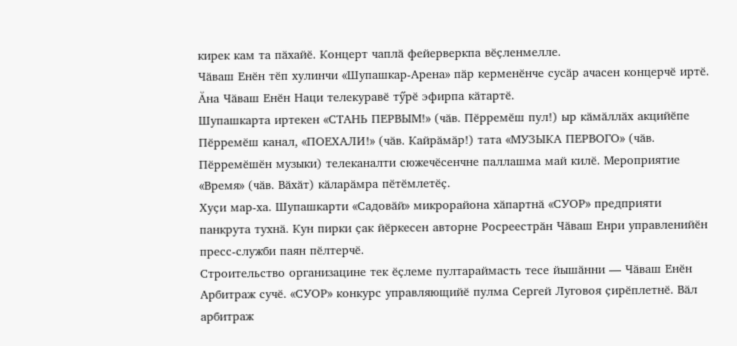кирек кам та пӑхайӗ. Концерт чаплӑ фейерверкпа вӗҫленмелле.
Чӑваш Енӗн тӗп хулинчи «Шупашкар-Арена» пӑр керменӗнче сусӑр ачасен концерчӗ иртӗ. Ӑна Чӑваш Енӗн Наци телекуравӗ тӳрӗ эфирпа кӑтартӗ.
Шупашкарта иртекен «СТАНЬ ПЕРВЫМ!» (чӑв. Пӗрремӗш пул!) ыр кӑмӑллӑх акцийӗпе Пӗрремӗш канал, «ПОЕХАЛИ!» (чӑв. Кайрӑмӑр!) тата «МУЗЫКА ПЕРВОГО» (чӑв. Пӗрремӗшӗн музыки) телеканалти сюжечӗсенчне паллашма май килӗ. Мероприятие «Время» (чӑв. Вӑхӑт) кӑларӑмра пӗтӗмлетӗҫ.
Хуҫи мар-ха. Шупашкарти «Садовӑй» микрорайона хӑпартнӑ «СУОР» предприяти панкрута тухнӑ. Кун пирки ҫак йӗркесен авторне Росреестрӑн Чӑваш Енри управленийӗн пресс-служби паян пӗлтерчӗ.
Строительство организацине тек ӗҫлеме пултараймасть тесе йышӑнни — Чӑваш Енӗн Арбитраж сучӗ. «СУОР» конкурс управляющийӗ пулма Сергей Луговоя ҫирӗплетнӗ. Вӑл арбитраж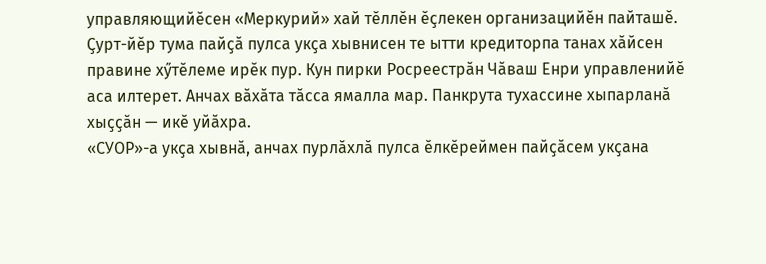управляющийӗсен «Меркурий» хай тӗллӗн ӗҫлекен организацийӗн пайташӗ.
Ҫурт-йӗр тума пайҫӑ пулса укҫа хывнисен те ытти кредиторпа танах хӑйсен правине хӳтӗлеме ирӗк пур. Кун пирки Росреестрӑн Чӑваш Енри управленийӗ аса илтерет. Анчах вӑхӑта тӑсса ямалла мар. Панкрута тухассине хыпарланӑ хыҫҫӑн — икӗ уйӑхра.
«СУОР»-а укҫа хывнӑ, анчах пурлӑхлӑ пулса ӗлкӗреймен пайҫӑсем укҫана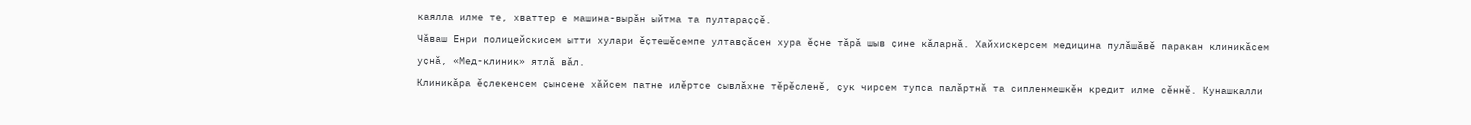каялла илме те, хваттер е машина-вырӑн ыйтма та пултараҫҫӗ.
Чӑваш Енри полицейскисем ытти хулари ӗҫтешӗсемпе ултавҫӑсен хура ӗҫне тӑрӑ шыв ҫине кӑларнӑ. Хайхискерсем медицина пулӑшӑвӗ паракан клиникӑсем уҫнӑ, «Мед-клиник» ятлӑ вӑл.
Клиникӑра ӗҫлекенсем ҫынсене хӑйсем патне илӗртсе сывлӑхне тӗрӗсленӗ, ҫук чирсем тупса палӑртнӑ та сипленмешкӗн кредит илме сӗннӗ. Кунашкалли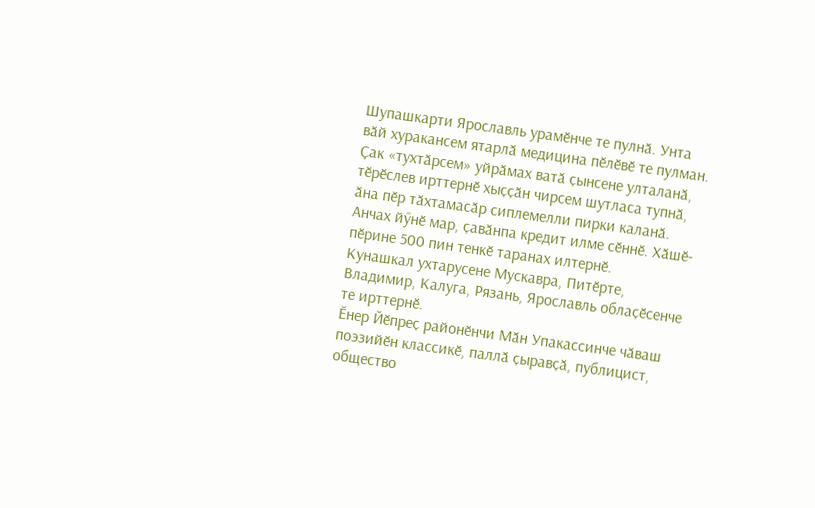Шупашкарти Ярославль урамӗнче те пулнӑ. Унта вӑй хуракансем ятарлӑ медицина пӗлӗвӗ те пулман.
Ҫак «тухтӑрсем» уйрӑмах ватӑ ҫынсене улталанӑ, тӗрӗслев ирттернӗ хыҫҫӑн чирсем шутласа тупнӑ, ӑна пӗр тӑхтамасӑр сиплемелли пирки каланӑ. Анчах йӳнӗ мар, ҫавӑнпа кредит илме сӗннӗ. Хӑшӗ-пӗрине 500 пин тенкӗ таранах илтернӗ.
Кунашкал ухтарусене Мускавра, Питӗрте, Владимир, Калуга, Рязань, Ярославль облаҫӗсенче те ирттернӗ.
Ӗнер Йӗпреҫ районӗнчи Мӑн Упакассинче чӑваш поэзийӗн классикӗ, паллӑ ҫыравҫӑ, публицист, общество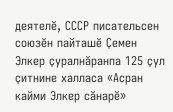деятелӗ, СССР писательсен союзӗн пайташӗ Ҫемен Элкер ҫуралнӑранпа 125 ҫул ҫитнине халласа «Асран кайми Элкер сӑнарӗ»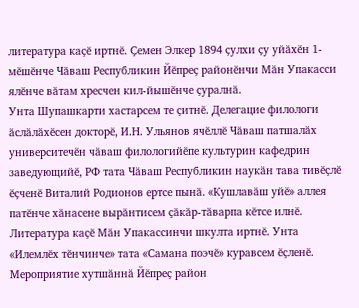литература каҫӗ иртнӗ. Ҫемен Элкер 1894 ҫулхи ҫу уйӑхӗн 1-мӗшӗнче Чӑваш Республикин Йӗпреҫ районӗнчи Мӑн Упакасси ялӗнче вӑтам хресчен кил-йышӗнче ҫуралнӑ.
Унта Шупашкарти хастарсем те ҫитнӗ. Делегацие филологи ӑслӑлӑхӗсен докторӗ, И.Н. Ульянов ячӗллӗ Чӑваш патшалӑх университечӗн чӑваш филологийӗпе культурин кафедрин заведующийӗ, РФ тата Чӑваш Республикин наукӑн тава тивӗҫлӗ ӗҫченӗ Виталий Родионов ертсе пынӑ. «Кушлавӑш уйӗ» аллея патӗнче хӑнасене вырӑнтисем ҫӑкӑр-тӑварпа кӗтсе илнӗ.
Литература каҫӗ Мӑн Упакассинчи шкулта иртнӗ. Унта «Илемлӗх тӗнчинче» тата «Самана поэчӗ» куравсем ӗҫленӗ.
Мероприятие хутшӑннӑ Йӗпреҫ район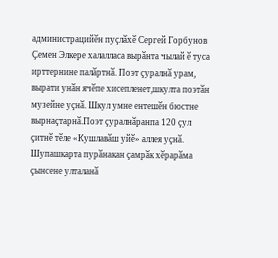администрацийӗн пуҫлӑхӗ Сергей Горбунов Ҫемен Элкере халалласа вырӑнта чылай ӗ туса ирттернине палӑртнӑ. Поэт ҫуралнӑ урам, вырати унӑн ячӗпе хисепленет,шкулта поэтӑн музейне уҫнӑ. Шкул умне ентешӗн бюстне вырнаҫтарнӑ.Поэт ҫуралнӑранпа 120 ҫул ҫитнӗ тӗле «Кушлавӑш уйӗ» аллея уҫнӑ.
Шупашкарта пурӑнакан ҫамрӑк хӗрарӑма ҫынсене улталанӑ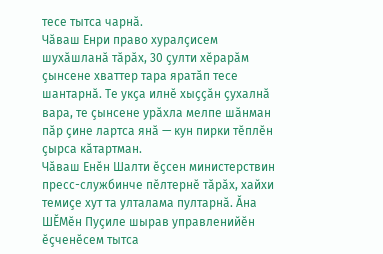тесе тытса чарнӑ.
Чӑваш Енри право хуралҫисем шухӑшланӑ тӑрӑх, 30 ҫулти хӗрарӑм ҫынсене хваттер тара яратӑп тесе шантарнӑ. Те укҫа илнӗ хыҫҫӑн ҫухалнӑ вара, те ҫынсене урӑхла мелпе шӑнман пӑр ҫине лартса янӑ — кун пирки тӗплӗн ҫырса кӑтартман.
Чӑваш Енӗн Шалти ӗҫсен министерствин пресс-службинче пӗлтернӗ тӑрӑх, хайхи темиҫе хут та улталама пултарнӑ. Ӑна ШӖМӗн Пуҫиле шырав управленийӗн ӗҫченӗсем тытса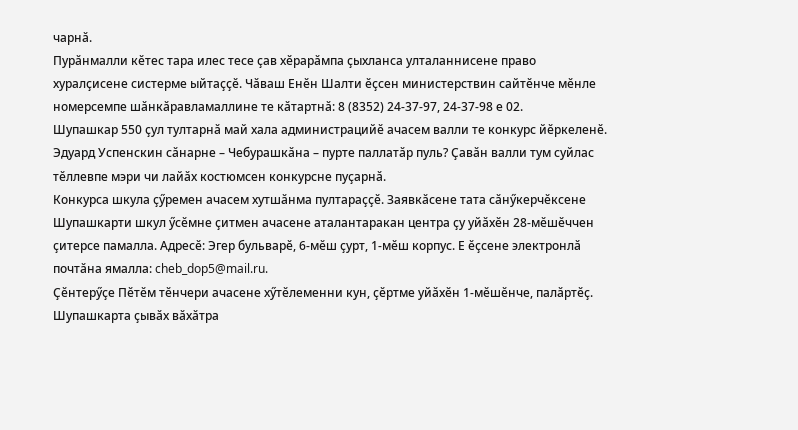чарнӑ.
Пурӑнмалли кӗтес тара илес тесе ҫав хӗрарӑмпа ҫыхланса улталаннисене право хуралҫисене систерме ыйтаҫҫӗ. Чӑваш Енӗн Шалти ӗҫсен министерствин сайтӗнче мӗнле номерсемпе шӑнкӑравламаллине те кӑтартнӑ: 8 (8352) 24-37-97, 24-37-98 е 02.
Шупашкар 550 ҫул тултарнӑ май хала администрацийӗ ачасем валли те конкурс йӗркеленӗ. Эдуард Успенскин сӑнарне – Чебурашкӑна – пурте паллатӑр пуль? Ҫавӑн валли тум суйлас тӗллевпе мэри чи лайӑх костюмсен конкурсне пуҫарнӑ.
Конкурса шкула ҫӳремен ачасем хутшӑнма пултараҫҫӗ. Заявкӑсене тата сӑнӳкерчӗксене Шупашкарти шкул ӳсӗмне ҫитмен ачасене аталантаракан центра ҫу уйӑхӗн 28-мӗшӗччен ҫитерсе памалла. Адресӗ: Эгер бульварӗ, 6-мӗш ҫурт, 1-мӗш корпус. Е ӗҫсене электронлӑ почтӑна ямалла: cheb_dop5@mail.ru.
Ҫӗнтерӳҫе Пӗтӗм тӗнчери ачасене хӳтӗлеменни кун, ҫӗртме уйӑхӗн 1-мӗшӗнче, палӑртӗҫ.
Шупашкарта ҫывӑх вӑхӑтра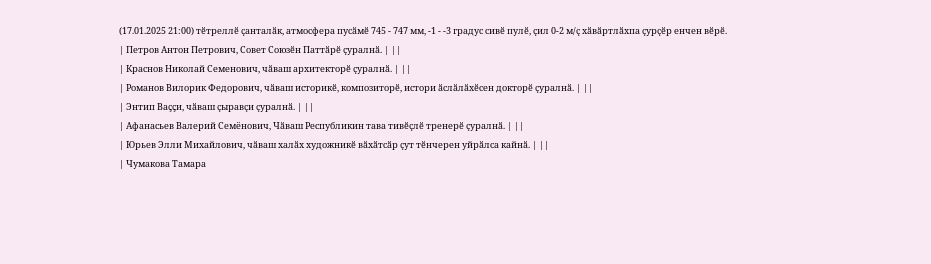(17.01.2025 21:00) тӗтреллӗ ҫанталӑк, атмосфера пусӑмӗ 745 - 747 мм, -1 - -3 градус сивӗ пулӗ, ҫил 0-2 м/ҫ хӑвӑртлӑхпа ҫурҫӗр енчен вӗрӗ.
| Петров Антон Петрович, Совет Союзӗн Паттӑрӗ ҫуралнӑ. | ||
| Краснов Николай Семенович, чӑваш архитекторӗ ҫуралнӑ. | ||
| Романов Вилорик Федорович, чӑваш историкӗ, композиторӗ, истори ӑслӑлӑхӗсен докторӗ ҫуралнӑ. | ||
| Энтип Ваççи, чӑваш ҫыравҫи ҫуралнӑ. | ||
| Афанасьев Валерий Семёнович, Чӑваш Республикин тава тивӗҫлӗ тренерӗ ҫуралнӑ. | ||
| Юрьев Элли Михайлович, чӑваш халӑх художникӗ вӑхӑтсӑр ҫут тӗнчерен уйрӑлса кайнӑ. | ||
| Чумакова Тамара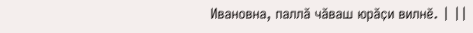Ивановна, паллӑ чӑваш юрӑҫи вилнӗ. | ||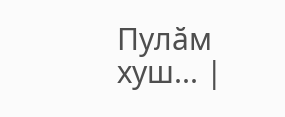Пулӑм хуш... |